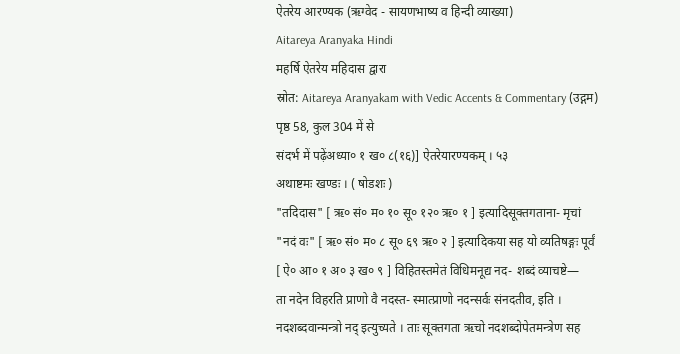ऐतरेय आरण्यक (ऋग्वेद - सायणभाष्य व हिन्दी व्याख्या)
Aitareya Aranyaka Hindi
महर्षि ऐतरेय महिदास द्वारा
स्रोत: Aitareya Aranyakam with Vedic Accents & Commentary (उद्गम)
पृष्ठ 58, कुल 304 में से
संदर्भ में पढ़ेंअध्या० १ ख० ८(१६)] ऐतरेयारण्यकम् । ५३
अथाष्टमः खण्डः । ( षोडशः )
"तदिदास" [ ऋ० सं० म० १० सू० १२० ऋ० १ ] इत्यादिसूक्तगताना- मृचां "नदं वः" [ ऋ० सं० म० ८ सू० ६९ ऋ० २ ] इत्यादिकया सह यो व्यतिषङ्गः पूर्वं [ ऐ० आ० १ अ० ३ ख० ९ ] विहितस्तमेतं विधिमनूद्य नद- शब्दं व्याचष्टे—
ता नदेन विहरति प्राणो वै नदस्त- स्मात्प्राणो नदन्सर्वः संनदतीव, इति ।
नदशब्दवान्मन्त्रो नद् इत्युच्यते । ताः सूक्तगता ऋचो नदशब्दोपेतमन्त्रेण सह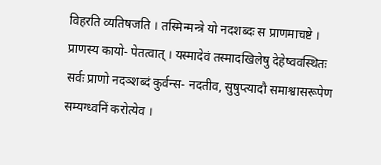विहरति व्यतिषजति । तस्मिन्मन्त्रे यो नदशब्दः स प्राणमाचष्टे । प्राणस्य कायो- पेतत्वात् । यस्मादेवं तस्मादखिलेषु देहेष्ववस्थितः सर्वः प्राणो नदञ्शब्दं कुर्वन्स- नदतीव, सुषुप्त्यादौ समाश्वासरूपेण सम्यग्ध्वनिं करोत्येव ।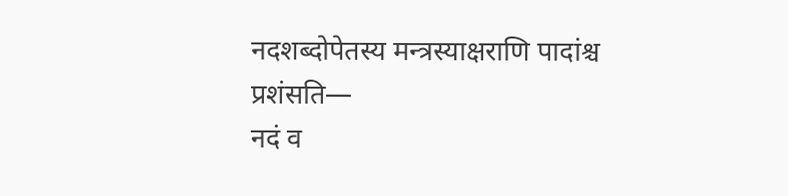नदशब्दोपेतस्य मन्त्रस्याक्षराणि पादांश्च प्रशंसति—
नदं व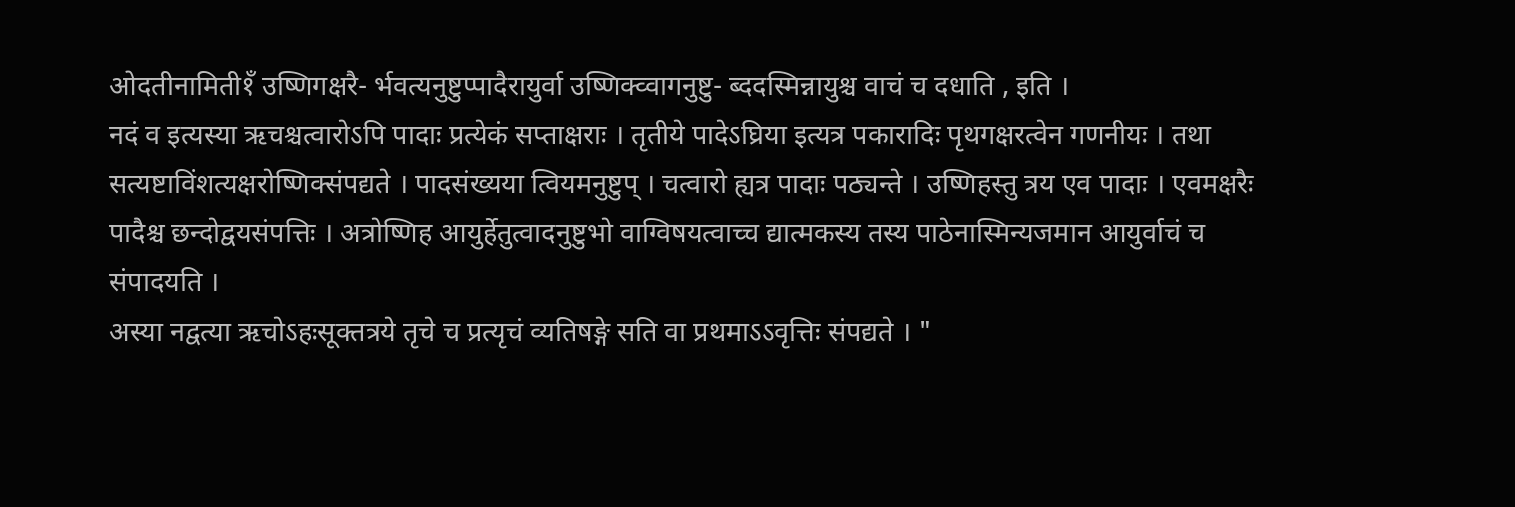ओदतीनामिती१ँ उष्णिगक्षरै- र्भवत्यनुष्टुप्पादैरायुर्वा उष्णिक्व्वागनुष्टु- ब्ददस्मिन्नायुश्च वाचं च दधाति , इति ।
नदं व इत्यस्या ऋचश्चत्वारोऽपि पादाः प्रत्येकं सप्ताक्षराः । तृतीये पादेऽघ्रिया इत्यत्र पकारादिः पृथगक्षरत्वेन गणनीयः । तथा सत्यष्टाविंशत्यक्षरोष्णिक्संपद्यते । पादसंख्यया त्वियमनुष्टुप् । चत्वारो ह्यत्र पादाः पठ्यन्ते । उष्णिहस्तु त्रय एव पादाः । एवमक्षरैः पादैश्च छन्दोद्वयसंपत्तिः । अत्रोष्णिह आयुर्हेतुत्वादनुष्टुभो वाग्विषयत्वाच्च द्यात्मकस्य तस्य पाठेनास्मिन्यजमान आयुर्वाचं च संपादयति ।
अस्या नद्वत्या ऋचोऽहःसूक्तत्रये तृचे च प्रत्यृचं व्यतिषङ्गे सति वा प्रथमाऽऽवृत्तिः संपद्यते । "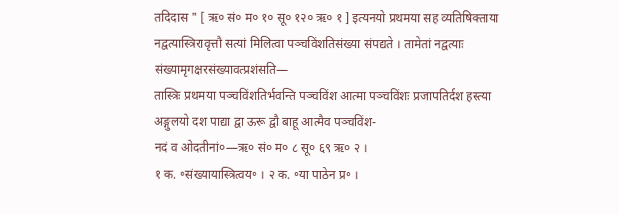तदिदास " [ ऋ० सं० म० १० सू० १२० ऋ० १ ] इत्यनयो प्रथमया सह व्यतिषिक्ताया नद्वत्यास्त्रिरावृत्तौ सत्यां मिलित्वा पञ्चविंशतिसंख्या संपद्यते । तामेतां नद्वत्याः संख्यामृगक्षरसंख्यावत्प्रशंसति—
तास्त्रिः प्रथमया पञ्चविंशतिर्भवन्ति पञ्चविंश आत्मा पञ्चविंशः प्रजापतिर्दश हस्त्या अङ्गुलयो दश पाद्या द्वा ऊरू द्वौ बाहू आत्मैव पञ्चविंश-
नदं व ओदतीनां०—ऋ० सं० म० ८ सू० ६९ ऋ० २ ।
१ क. ॰संख्यायास्त्रित्वय॰ । २ क. ॰या पाठेन प्र॰ ।